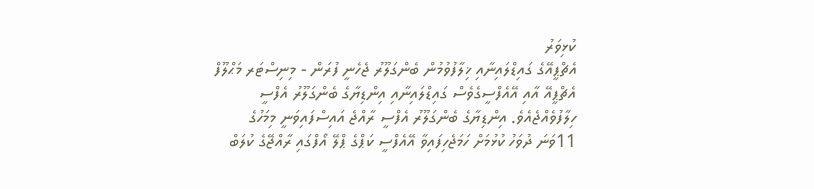ކުޅިވަރު
އެޗްޕީއޭގެ ގައިޑްލައިނާއި ޚިލާފުވުމުން ބެންގަލޫރު ޖެހެނީ ފުރަން - މިނިސްޓަރ މަޙްލޫފް
އެޗްޕީއޭ އާއި އޭއެފްސީގެވެސް ގައިޑްލައިނާއި އިންޑިޔާގެ ބެންގަލޫރު އެފްސީ ހިލާފުވެއްޖެއެވެ. އިންޑިޔާގެ ބެންގަލޫރު އެފްސީ ރާއްޖެ އައިސްފައިވަނީ މިމަހުގެ 11ވަނަ ދުވަހު ކުޅުމަށް ހަމަޖެހިފައިވާ އޭއެފްސީ ކަޕްގެ ޕްލޭ އޯފްގައި ރާއްޖޭގެ ކުލަބް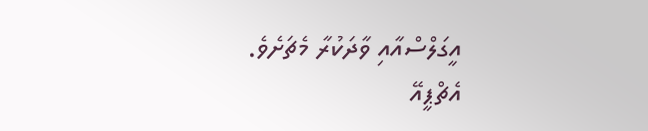އީގަލްސްއާއި ވާދަކުރާ މެޗަށެވެ.
އެޗްޕީއޭ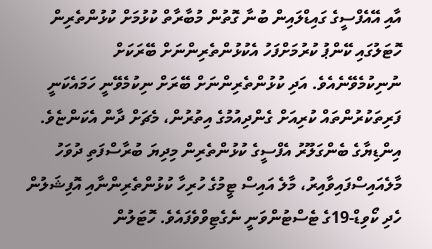އާއި އޭއެފްސީގެ ގައިޑްލައިން ބުނާ ގޮތުން މުބާރާތް ކުޅުމަށް ކުޅުންތެރިން ހޮޓަލުގައި ކޭންޕު ކުރުމަށްފަހު އެކުޅުންތެރިންނަށް ބޭރަކަށް ނުނިކުމެވޭނެއެވެ. އަދި ކުޅުންތެރިންނަށް ބޭރަށް ނިކުމެވޭނީ ހަމައެކަނީ ފަރިތަކުރުންތައް ކުރިއަށް ގެންދިއުމުގެ އިތުރުން، މެޗަށް ދާން އެކަންޏެވެ. އިންޑިޔާގެ ބެންގަލޫރު އެފްސީގެ ކުޅުންތެރިން މިދިޔަ ބުރާސްފަތި ދުވަހު މާލެއައިސްފައިވާއިރު، މާލެ އައިސް ޓީމުގެ ހުރިހާ ކުޅުންތެރިންނާއި އޮފިޝަލުން ހެދި ކޯވިޑް-19ގެ ޓެސްޓުންވަނީ ނެގެޓިވްވެފައެވެ. ހޮޓަލުން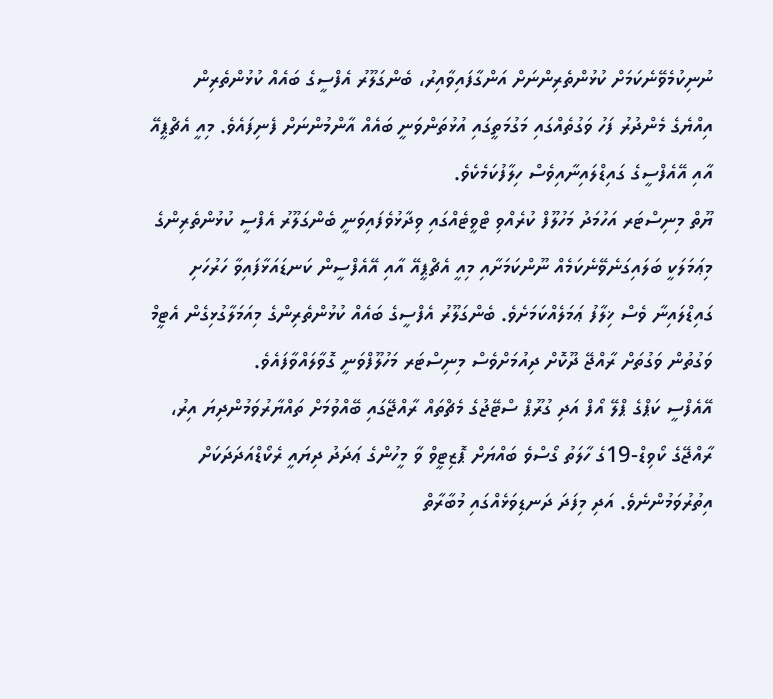ނުނިކުމެވޭނެކަމަށް ކުޅުންތެރިންނަށް އަންގާފައިވާއިރު، ބެންގަލޫރު އެފްސީގެ ބައެއް ކުޅުންތެރިން އިއްޔެގެ މެންދުރު ފަހު ވަގުތެއްގައި މަގުމަތީގައި އުޅުތަންވަނީ ބައެއް އާންމުންނަށް ފެނިފައެވެ. މިއީ އެޗްޕީއޭ އާއި އޭއެފްސީގެ ގައިޑްލައިނާއިވެސް ހިލާފުކަމެކެވެ.
ޔޫތް މިނިސްޓަރ އަހުމަދު މަހުލޫފް ކުރެއްވި ޓްވީޓެއްގައި ވިދާޅުވެފައިވަނީ ބެންގަލޫރު އެފްސީ ކުޅުންތެރިންގެ މިޢަމަލަކީ ބަލައިގަނެވޭނެކަމެއް ނޫންކަމަށާއި މިއީ އެޗްޕީއޭ އާއި އޭއެފްސީން ކަނޑައަޅާފައިވާ ހަރުހަށި ގައިޑްލައިނާ ވެސް ޚިލާފު ޢަމަލެއްކަމަށެވެ. ބެންގަލޫރު އެފްސީގެ ބައެއް ކުޅުންތެރިންގެ މިއަމަލާގުޅިގެން އެޓީމް ވަގުތުން ވަގުތަށް ރާއްޖޭ ދޫކޮށް ދިއުމަށްވެސް މިނިސްޓަރ މަހުލޫފްވަނީ ގޮވާލައްވާފައެވެ.
އޭއެފްސީ ކަޕްގެ ޕްލޭ އޯފް އަދި ގުރޫޕް ސްޓޭޖުގެ މެޗްތައް ރާއްޖޭގައި ބޭއްވުމަށް ތައްޔާރުވަމުންދިޔަ އިރު، ރާއްޖޭގެ ކޯވިޑް-19ގެ ހާލަތު ގޯސްވެ ބައްޔަށް ޕޮޒިޓީވް ވާ މީހުންގެ ޢަދަދު ދިޔައީ ރެކޯޑްއަދަދަކަށް އިތުރުވަމުންނެވެ. އަދި މިފަދަ ދަނޑިވަޅެއްގައި މުބާރާތް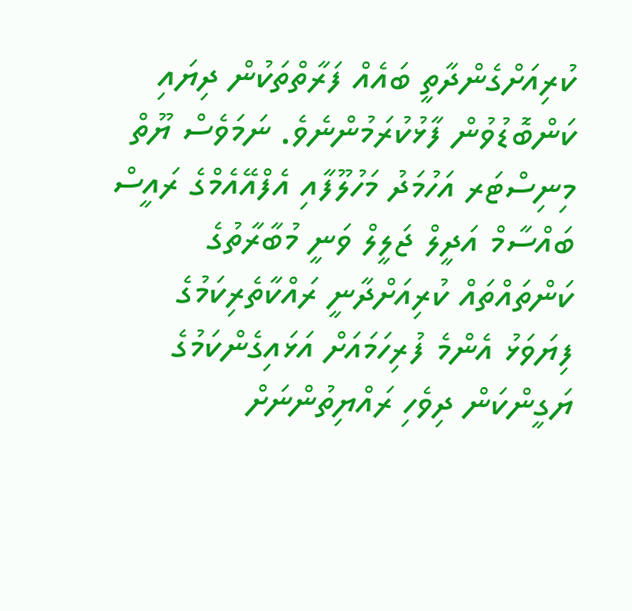ކުރިއަށްގެންދާތީ ބައެއް ފަރާތްތަކުން ދިޔައި ކަންބޮޑުވުން ފާޅުކުރަމުންނެވެ. ނަމަވެސް ޔޫތް މިނިސްޓަރ އަހުމަދު މަހުލޫފާއި އެފްއޭއެމްގެ ރައީސް ބައްސާމް އަދީލް ޖަލީލް ވަނީ މުބާރާތުގެ ކަންތައްތައް ކުރިއަށްދާނީ ރައްކާތެރިކަމުގެ ފިޔަވަޅު އެންމެ ފުރިހަމައަށް އަޅައިގެންކަމުގެ ޔަގީންކަން ދިވެހި ރައްޔިތުންނަށް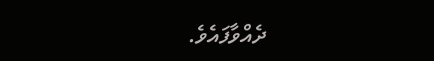ދެއްވާފައެވެ.